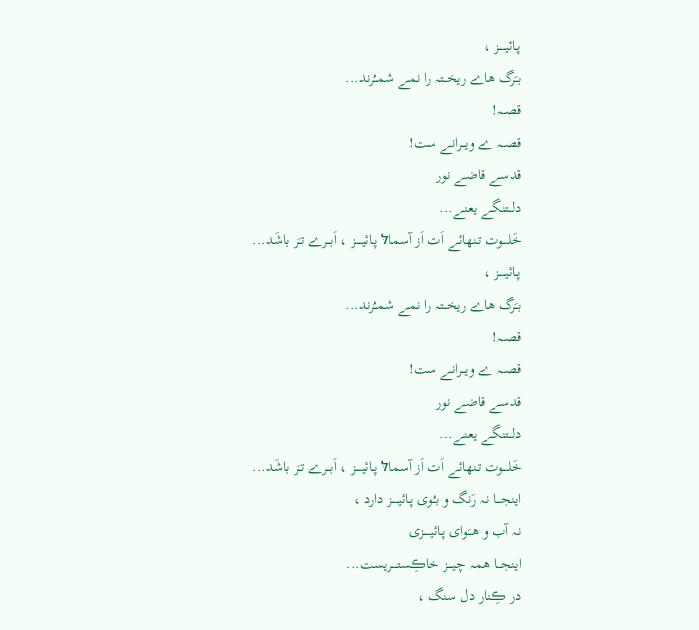پـائیـــــز ،
بـَرگ هاے ریخــتـہ را نمـے شمــُرند...
قصـــہ!
قصـــہ ے ویـــرانـے ست!
قدسـے قاضـے نور
دلــتنگـے یعنـے...
خَلــــوت تـنهائـے اَت اَز آسماלּ پـائیـــــز ، اَبـــرے تـَر باشَد...
پـائیـــــز ،
بـَرگ هاے ریخــتـہ را نمـے شمــُرند...
قصـــہ!
قصـــہ ے ویـــرانـے ست!
قدسـے قاضـے نور
دلــتنگـے یعنـے...
خَلــــوت تـنهائـے اَت اَز آسماלּ پـائیـــــز ، اَبـــرے تـَر باشَد...
اینجـــا نـہ رَنگ و بـُوی پـائیـــــز دارد ،
نـہ آب و هــَوای پـائیـــــزی
اینجـــا همـہ چیــــز خاڪِستــــریست...
در ڪِنار دل سنگ ،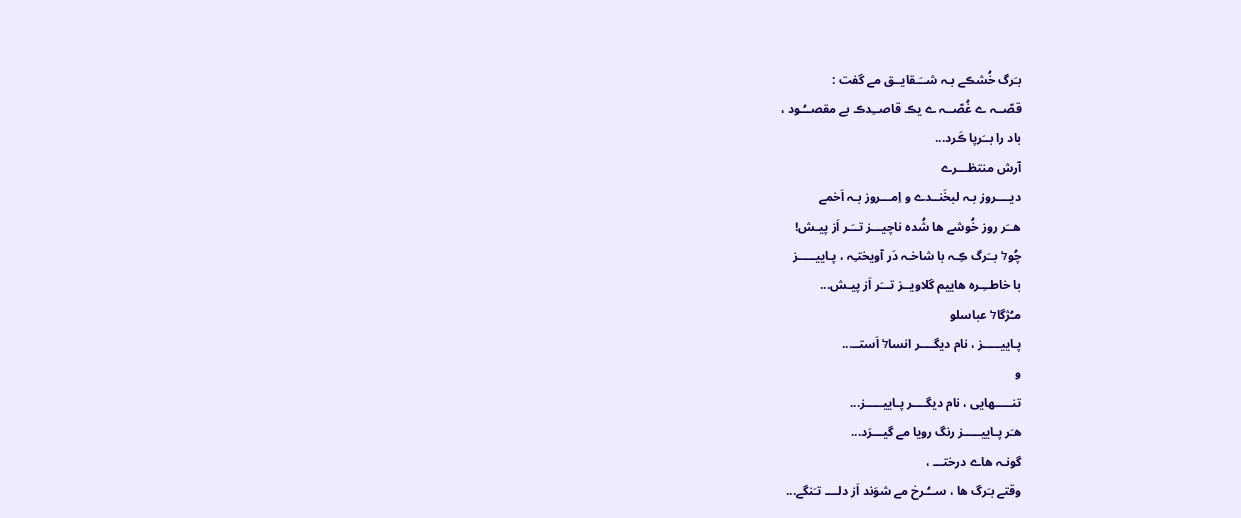بـَرگ خُشڪے بـہ شــَـقایــق مے گفت :
قصّــہ ے غُصّــہ ے یڪ قاصــِدڪ بے مقصــُـود ،
باد را بــَرپا ڪَرد...
آرش منتظـــرے
دیــــروز بـہ لبخَنــدے و اِمـــروز بـہ اَخمے
هــَر روز خُوشے ها شُده ناچیـــز تــَـر اَز پیـش!
چُوלּ بــَرگ ڪِـہ با شاخـہ دَر آویختـِہ ، پـاییـــــز
با خاطــِـره هاییم گلاویــز تـــَر اَز پیـش...
مـُژگاלּ عباسلو
پـاییـــــز ، نام دیگــــر انساלּ اَستــ...
و
تنـــــهایی ، نام دیگــــر پـاییـــــز...
هـَر پـاییـــــز رنگ رویا مے گیـــرَد...
گونـہ هاے درختـــ ،
وقتے بـَرگ ها ، ســُـرخ مے شوَند اَز دلــــ تـَنگے...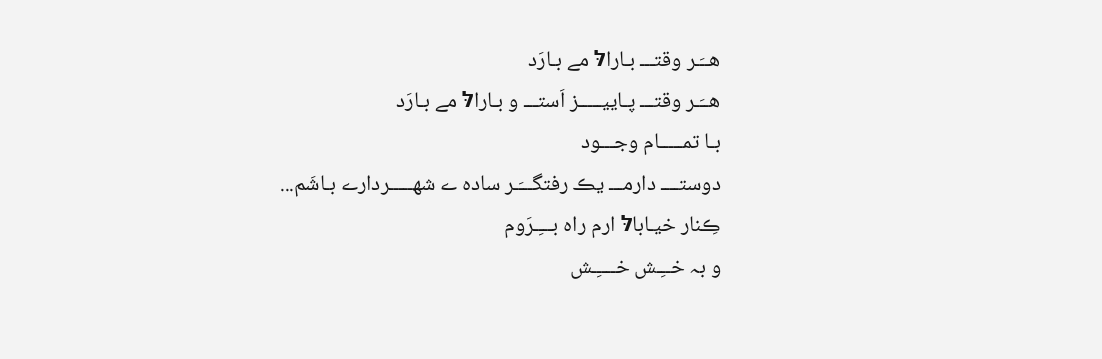هــَـر وقتـــ بـاراלּ مے بـارَد
هــَـر وقتـــ پـاییـــــز اَستـــ و بـاراלּ مے بـارَد
بـا تمـــــام وجـــود
دوستــــ دارمـــ یڪ رفتگـــَـر ساده ے شهـــــردارے بـاشَم...
ڪِنار خیـاباלּ ارم راه بـــِـرَوم
و بہ خــِـش خــــِـش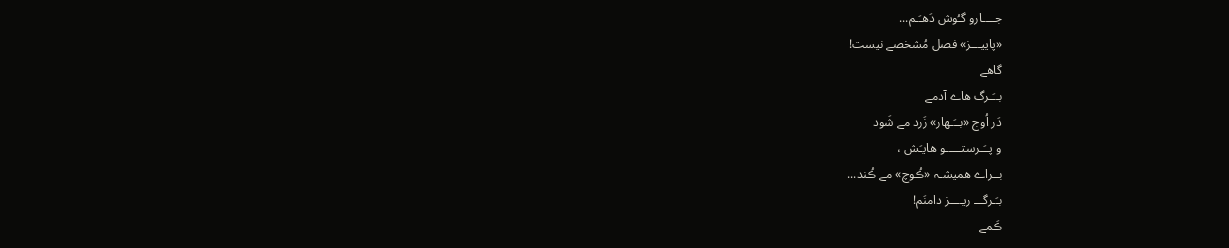جــــارو گـُوش دَهـَـم...
«پاییـــز» فصل مُشخصے نیست!
گاهے
بــَـرگ هاے آدمے
دَر اُوج «بــَـهار» زَرد مے شَود
و پــَـرستـــــو هایـَش ،
بــراے همیشـہ «ڪُوچ» مے ڪُند...
بـَـرگـــ ریــــز دامنَم!
ڪَمے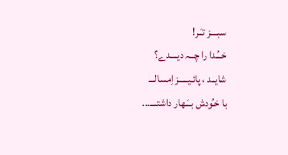سبــــز تـَـر!
خــُـدا را چــہ دیــــدے؟
شایــد ، پائـیـــــز اِمسالـــ
با خـُودش بــَـهار داشتــــ...